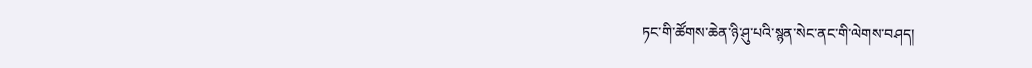ཏང་གི་ཚོགས་ཆེན་ཉི་ཤུ་པའི་སྙན་སེང་ནང་གི་ལེགས་བཤད།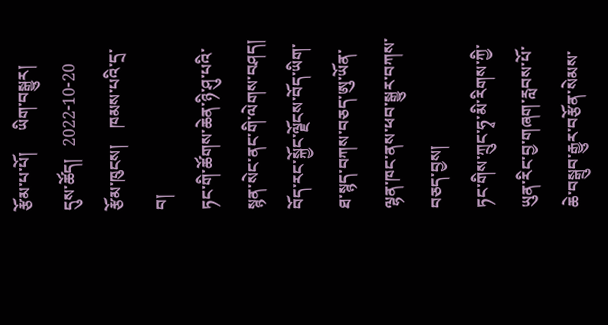རྩོམ་པ་པོ།     ཡིག་བསྒྱུར།       དུས་ཚོད།   2022-10-20   རྩོམ་ཁུངས།    ཁམས་པའི་དྲ་བ།
ཏང་གི་ཚོགས་ཆེན་ཉི་ཤུ་པའི་སྙན་སེང་ནང་གི་ལེགས་བཤད།
བོད་རང་སྐྱོང་ལྗོངས་བོད་ཡིག་ཐ་སྙད་བཀས་བཅད་ཨུ་ཡོན་ལྷན་ཁང་ནས་ཕབ་སྒྱུར་བཀས་བཅད་བྱས།
ཏང་གིས་ཀྲུང་ཧྭ་མི་རིགས་ཀྱི་ཡུན་རིང་བྱ་གཞག་རླབས་པོ་ཆེ་བསྒྲུབ་རྒྱུར་བརྩོན་སེམས་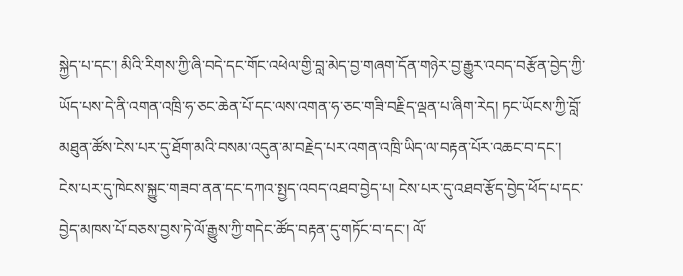སྐྱེད་པ་དང་། མིའི་རིགས་ཀྱི་ཞི་བདེ་དང་གོང་འཕེལ་གྱི་བླ་མེད་བྱ་གཞག་དོན་གཉེར་བྱ་རྒྱུར་འབད་བརྩོན་བྱེད་ཀྱི་ཡོད་པས་དེ་ནི་འགན་འཁྲི་ཧ་ཅང་ཆེན་པོ་དང་ལས་འགན་ཧ་ཅང་གཟི་བརྗིད་ལྡན་པ་ཞིག་རེད། ཏང་ཡོངས་ཀྱི་བློ་མཐུན་ཚོས་ངེས་པར་དུ་ཐོག་མའི་བསམ་འདུན་མ་བརྗེད་པར་འགན་འཁྲི་ཡིད་ལ་བརྟན་པོར་འཆང་བ་དང་། ངེས་པར་དུ་ཁེངས་སྐྱུང་གཟབ་ནན་དང་དཀའ་སྤྱད་འབད་འཐབ་བྱེད་པ། ངེས་པར་དུ་འཐབ་རྩོད་བྱེད་ཕོད་པ་དང་བྱེད་མཁས་པོ་བཅས་བྱས་ཏེ་ལོ་རྒྱུས་ཀྱི་གདེང་ཚོད་བརྟན་དུ་གཏོང་བ་དང་། ལོ་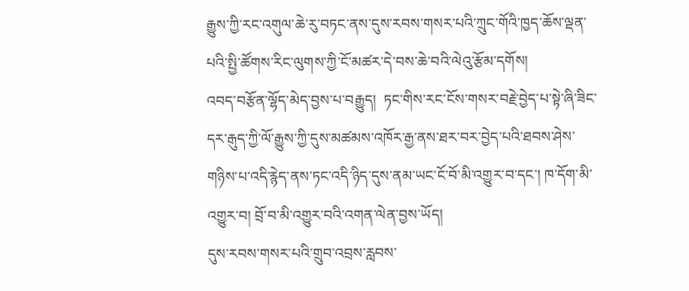རྒྱུས་ཀྱི་རང་འགུལ་ཆེ་རུ་བཏང་ནས་དུས་རབས་གསར་པའི་ཀྲུང་གོའི་ཁྱད་ཆོས་ལྡན་པའི་སྤྱི་ཚོགས་རིང་ལུགས་ཀྱི་ངོ་མཚར་དེ་བས་ཆེ་བའི་ལེའུ་རྩོམ་དགོས།
འབད་བརྩོན་ལྷོད་མེད་བྱས་པ་བརྒྱུད།  ཏང་གིས་རང་ངོས་གསར་བརྗེ་བྱེད་པ་སྟེ་ཞི་ཟིང་དར་རྒུད་ཀྱི་ལོ་རྒྱུས་ཀྱི་དུས་མཚམས་འཁོར་རྒྱ་ནས་ཐར་བར་བྱེད་པའི་ཐབས་ཤེས་གཉིས་པ་འདི་རྙེད་ནས་ཏང་འདི་ཉིད་དུས་ནམ་ཡང་ངོ་བོ་མི་འགྱུར་བ་དང་། ཁ་དོག་མི་འགྱུར་བ། བྲོ་བ་མི་འགྱུར་བའི་འགན་ལེན་བྱས་ཡོད།
དུས་རབས་གསར་པའི་གྲུབ་འབྲས་རླབས་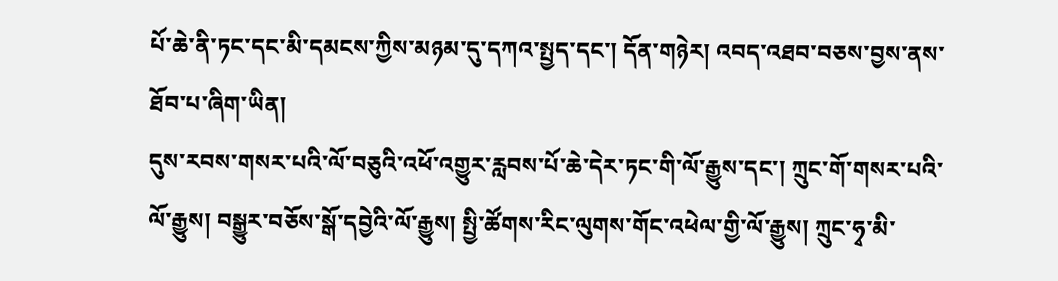པོ་ཆེ་ནི་ཏང་དང་མི་དམངས་ཀྱིས་མཉམ་དུ་དཀའ་སྤྱད་དང་། དོན་གཉེར། འབད་འཐབ་བཅས་བྱས་ནས་ཐོབ་པ་ཞིག་ཡིན།
དུས་རབས་གསར་པའི་ལོ་བཅུའི་འཕོ་འགྱུར་རླབས་པོ་ཆེ་དེར་ཏང་གི་ལོ་རྒྱུས་དང་། ཀྲུང་གོ་གསར་པའི་ལོ་རྒྱུས། བསྒྱུར་བཅོས་སྒོ་དབྱེའི་ལོ་རྒྱུས། སྤྱི་ཚོགས་རིང་ལུགས་གོང་འཕེལ་གྱི་ལོ་རྒྱུས། ཀྲུང་ཧྭ་མི་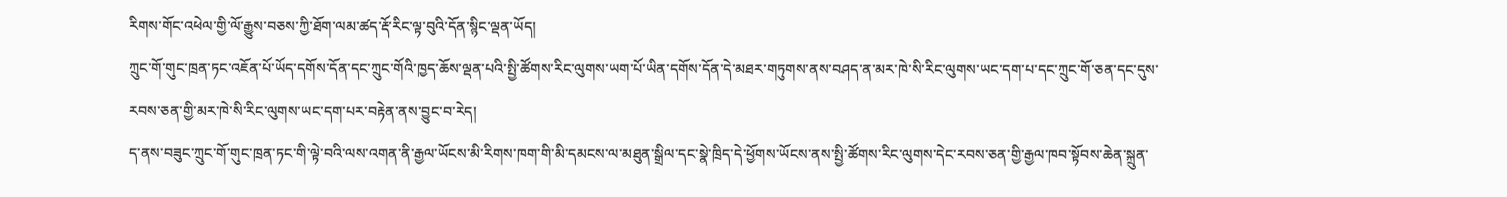རིགས་གོང་འཕེལ་གྱི་ལོ་རྒྱུས་བཅས་ཀྱི་ཐོག་ལམ་ཚད་རྡོ་རིང་ལྟ་བུའི་དོན་སྙིང་ལྡན་ཡོད།
ཀྲུང་གོ་གུང་ཁྲན་ཏང་འཇོན་པོ་ཡོད་དགོས་དོན་དང་ཀྲུང་གོའི་ཁྱད་ཆོས་ལྡན་པའི་སྤྱི་ཚོགས་རིང་ལུགས་ཡག་པོ་ཡིན་དགོས་དོན་དེ་མཐར་གཏུགས་ནས་བཤད་ན་མར་ཁེ་སི་རིང་ལུགས་ཡང་དག་པ་དང་ཀྲུང་གོ་ཅན་དང་དུས་རབས་ཅན་གྱི་མར་ཁེ་སི་རིང་ལུགས་ཡང་དག་པར་བརྟེན་ནས་བྱུང་བ་རེད།
ད་ནས་བཟུང་ཀྲུང་གོ་གུང་ཁྲན་ཏང་གི་ལྟེ་བའི་ལས་འགན་ནི་རྒྱལ་ཡོངས་མི་རིགས་ཁག་གི་མི་དམངས་ལ་མཐུན་སྒྲིལ་དང་སྣེ་ཁྲིད་དེ་ཕྱོགས་ཡོངས་ནས་སྤྱི་ཚོགས་རིང་ལུགས་དེང་རབས་ཅན་གྱི་རྒྱལ་ཁབ་སྟོབས་ཆེན་སྐྲུན་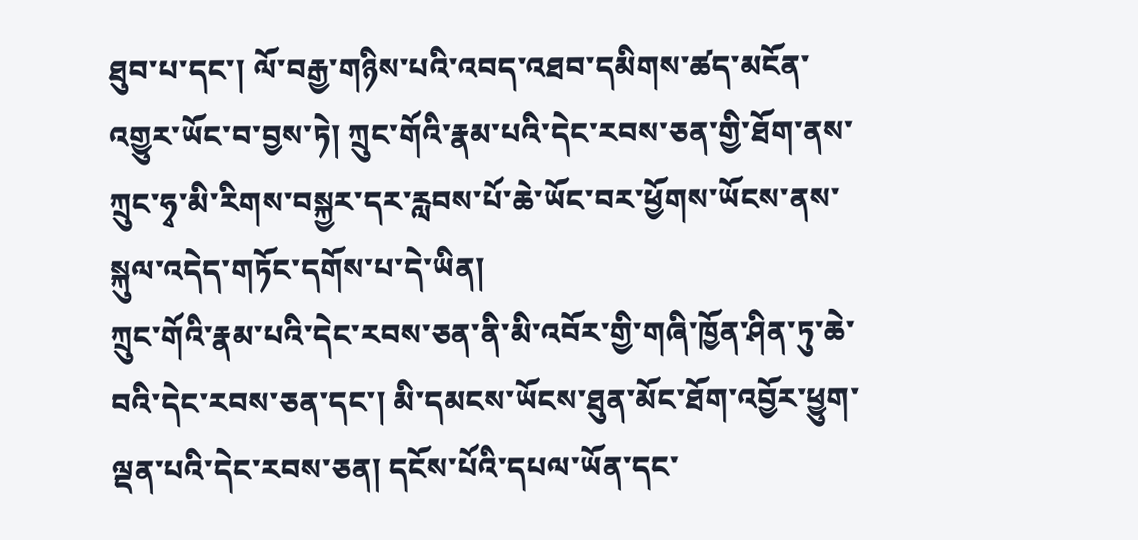ཐུབ་པ་དང་། ལོ་བརྒྱ་གཉིས་པའི་འབད་འཐབ་དམིགས་ཚད་མངོན་འགྱུར་ཡོང་བ་བྱས་ཏེ། ཀྲུང་གོའི་རྣམ་པའི་དེང་རབས་ཅན་གྱི་ཐོག་ནས་ཀྲུང་ཧྭ་མི་རིགས་བསྐྱར་དར་རླབས་པོ་ཆེ་ཡོང་བར་ཕྱོགས་ཡོངས་ནས་སྐུལ་འདེད་གཏོང་དགོས་པ་དེ་ཡིན།
ཀྲུང་གོའི་རྣམ་པའི་དེང་རབས་ཅན་ནི་མི་འབོར་གྱི་གཞི་ཁྱོན་ཤིན་ཏུ་ཆེ་བའི་དེང་རབས་ཅན་དང་། མི་དམངས་ཡོངས་ཐུན་མོང་ཐོག་འབྱོར་ཕྱུག་ལྡན་པའི་དེང་རབས་ཅན། དངོས་པོའི་དཔལ་ཡོན་དང་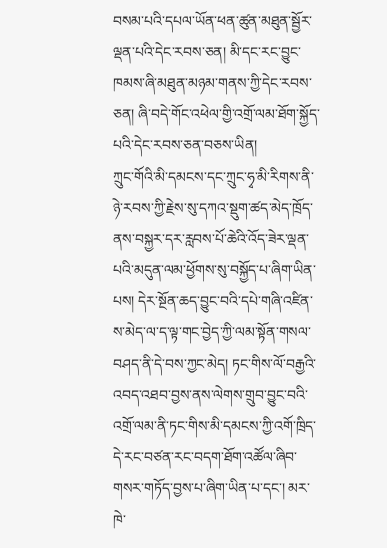བསམ་པའི་དཔལ་ཡོན་ཕན་ཚུན་མཐུན་སྦྱོར་ལྡན་པའི་དེང་རབས་ཅན། མི་དང་རང་བྱུང་ཁམས་ཞི་མཐུན་མཉམ་གནས་ཀྱི་དེང་རབས་ཅན། ཞི་བདེ་གོང་འཕེལ་གྱི་འགྲོ་ལམ་ཐོག་སྐྱོད་པའི་དེང་རབས་ཅན་བཅས་ཡིན།
ཀྲུང་གོའི་མི་དམངས་དང་ཀྲུང་ཧྭ་མི་རིགས་ནི་ཉེ་རབས་ཀྱི་རྗེས་སུ་དཀའ་སྡུག་ཚད་མེད་ཁྲོད་ནས་བསྐྱར་དར་རླབས་པོ་ཆེའི་འོད་ཟེར་ལྡན་པའི་མདུན་ལམ་ཕྱོགས་སུ་བསྐྱོད་པ་ཞིག་ཡིན་པས། དེར་སྔོན་ཆད་བྱུང་བའི་དཔེ་གཞི་འཛིན་ས་མེད་ལ་ད་ལྟ་གང་བྱེད་ཀྱི་ལམ་སྟོན་གསལ་བཤད་ནི་དེ་བས་ཀྱང་མེད། ཏང་གིས་ལོ་བརྒྱའི་འབད་འཐབ་བྱས་ནས་ལེགས་གྲུབ་བྱུང་བའི་འགྲོ་ལམ་ནི་ཏང་གིས་མི་དམངས་ཀྱི་འགོ་ཁྲིད་དེ་རང་བཙན་རང་བདག་ཐོག་འཚོལ་ཞིབ་གསར་གཏོད་བྱས་པ་ཞིག་ཡིན་པ་དང་། མར་ཁེ་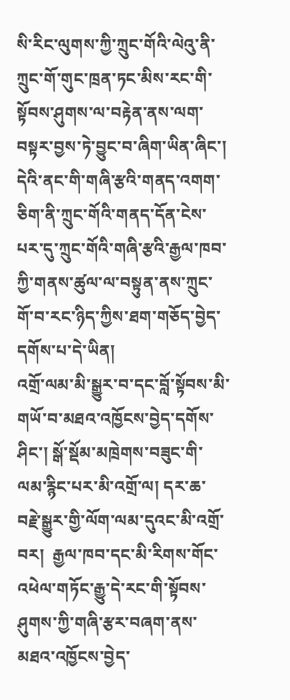སི་རིང་ལུགས་ཀྱི་ཀྲུང་གོའི་ལེའུ་ནི་ཀྲུང་གོ་གུང་ཁྲན་ཏང་མིས་རང་གི་སྟོབས་ཤུགས་ལ་བརྟེན་ནས་ལག་བསྟར་བྱས་ཏེ་བྱུང་བ་ཞིག་ཡིན་ཞིང་། དེའི་ནང་གི་གཞི་རྩའི་གནད་འགག་ཅིག་ནི་ཀྲུང་གོའི་གནད་དོན་ངེས་པར་དུ་ཀྲུང་གོའི་གཞི་རྩའི་རྒྱལ་ཁབ་ཀྱི་གནས་ཚུལ་ལ་བསྟུན་ནས་ཀྲུང་གོ་བ་རང་ཉིད་ཀྱིས་ཐག་གཅོད་བྱེད་དགོས་པ་དེ་ཡིན།
འགྲོ་ལམ་མི་སྒྱུར་བ་དང་བློ་སྟོབས་མི་གཡོ་བ་མཐའ་འཁྱོངས་བྱེད་དགོས་ཤིང་། སྒོ་སྡོམ་མཁྲེགས་བཟུང་གི་ལམ་རྙིང་པར་མི་འགྲོ་ལ། དར་ཆ་བརྗེ་སྒྱུར་གྱི་ལོག་ལམ་དུའང་མི་འགྲོ་བར།  རྒྱལ་ཁབ་དང་མི་རིགས་གོང་འཕེལ་གཏོང་རྒྱུ་དེ་རང་གི་སྟོབས་ཤུགས་ཀྱི་གཞི་རྩར་བཞག་ནས་མཐའ་འཁྱོངས་བྱེད་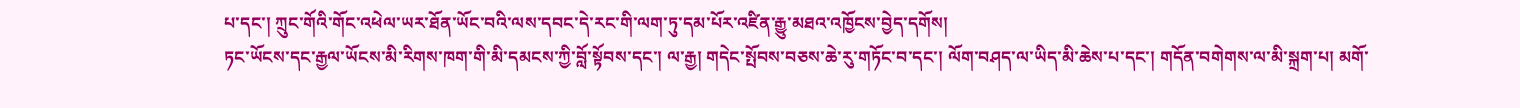པ་དང་། ཀྲུང་གོའི་གོང་འཕེལ་ཡར་ཐོན་ཡོང་བའི་ལས་དབང་དེ་རང་གི་ལག་ཏུ་དམ་པོར་འཛིན་རྒྱུ་མཐའ་འཁྱོངས་བྱེད་དགོས།
ཏང་ཡོངས་དང་རྒྱལ་ཡོངས་མི་རིགས་ཁག་གི་མི་དམངས་ཀྱི་བློ་སྟོབས་དང་། ལ་རྒྱ། གདེང་སྤོབས་བཅས་ཆེ་རུ་གཏོང་བ་དང་། ལོག་བཤད་ལ་ཡིད་མི་ཆེས་པ་དང་། གདོན་བགེགས་ལ་མི་སྐྲག་པ། མགོ་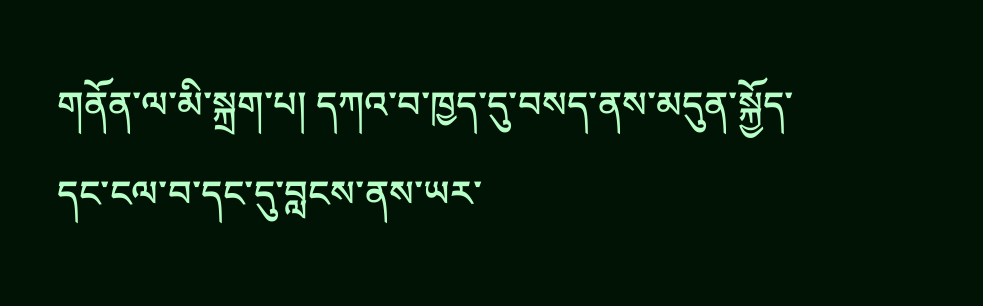གནོན་ལ་མི་སྐྲག་པ། དཀའ་བ་ཁྱད་དུ་བསད་ནས་མདུན་སྐྱོད་དང་ངལ་བ་དང་དུ་བླངས་ནས་ཡར་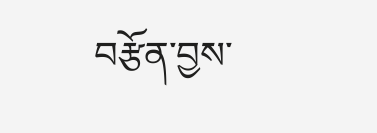བརྩོན་བྱས་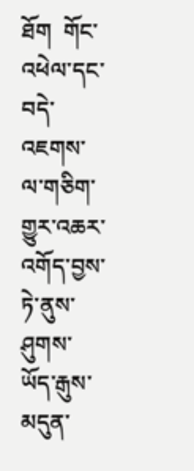ཐོག  གོང་འཕེལ་དང་བདེ་འཇགས་ལ་གཅིག་གྱུར་འཆར་འགོད་བྱས་ཏེ་ནུས་ཤུགས་ཡོད་རྒུས་མདུན་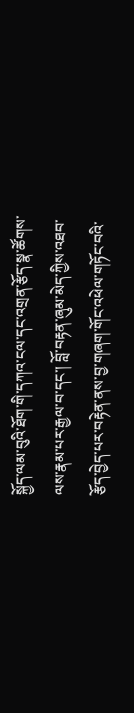སྐྱོད་ལམ་བུའི་ཐོག་གི་དཀའ་ངལ་དང་འགྲན་རྩོད་སྣ་ཚོགས་ལས་རྣམ་པར་རྒྱལ་བ་དང་། བློ་བརྟན་ཞུམ་མེད་ཀྱིས་འཐབ་རྩོད་བྱེད་པར་བརྟེན་ནས་བྱ་གཞག་གོང་འཕེལ་གཏོང་བའི་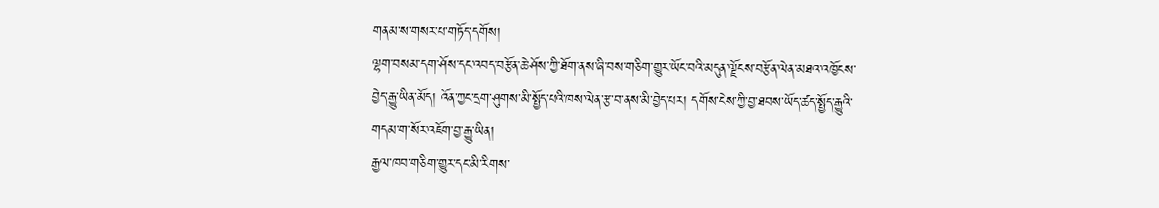གནམ་ས་གསར་པ་གཏོད་དགོས།
ལྷག་བསམ་དག་ཤོས་དང་འབད་བརྩོན་ཆེ་ཤོས་ཀྱི་ཐོག་ནས་ཞི་བས་གཅིག་གྱུར་ཡོང་བའི་མདུན་ལྗོངས་བརྩོན་ལེན་མཐའ་འཁྱོངས་བྱེད་རྒྱུ་ཡིན་མོད། འོན་ཀྱང་དྲག་ཤུགས་མི་སྤྱོད་པའི་ཁས་ལེན་རྩ་བ་ནས་མི་བྱེད་པར། དགོས་ངེས་ཀྱི་བྱ་ཐབས་ཡོད་ཚད་སྤྱོད་རྒྱུའི་གདམ་ག་སོར་འཇོག་བྱ་རྒྱུ་ཡིན།
རྒྱལ་ཁབ་གཅིག་གྱུར་དང་མི་རིགས་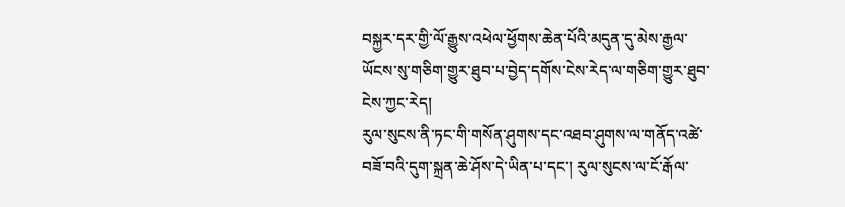བསྐྱར་དར་གྱི་ལོ་རྒྱུས་འཕེལ་ཕྱོགས་ཆེན་པོའི་མདུན་དུ་མེས་རྒྱལ་ཡོངས་སུ་གཅིག་གྱུར་ཐུབ་པ་བྱེད་དགོས་ངེས་རེད་ལ་གཅིག་གྱུར་ཐུབ་ངེས་ཀྱང་རེད།
རུལ་སུངས་ནི་ཏང་གི་གསོན་ཤུགས་དང་འཐབ་ཤུགས་ལ་གནོད་འཚེ་བཟོ་བའི་དུག་སྐྲན་ཆེ་ཤོས་དེ་ཡིན་པ་དང་། རུལ་སུངས་ལ་ངོ་རྒོལ་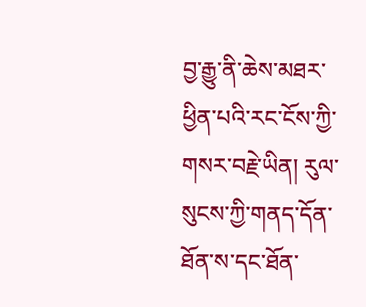བྱ་རྒྱུ་ནི་ཆེས་མཐར་ཕྱིན་པའི་རང་ངོས་ཀྱི་གསར་བརྗེ་ཡིན། རུལ་སུངས་ཀྱི་གནད་དོན་ཐོན་ས་དང་ཐོན་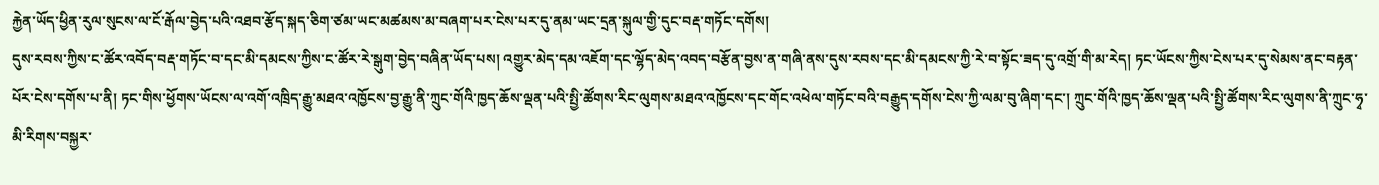རྐྱེན་ཡོད་ཕྱིན་རུལ་སུངས་ལ་ངོ་རྒོལ་བྱེད་པའི་འཐབ་རྩོད་སྐད་ཅིག་ཙམ་ཡང་མཚམས་མ་བཞག་པར་ངེས་པར་དུ་ནམ་ཡང་དྲན་སྐུལ་གྱི་དུང་བརྡ་གཏོང་དགོས།
དུས་རབས་ཀྱིས་ང་ཚོར་འབོད་བརྡ་གཏོང་བ་དང་མི་དམངས་ཀྱིས་ང་ཚོར་རེ་སྒུག་བྱེད་བཞིན་ཡོད་པས། འགྱུར་མེད་དམ་འཇོག་དང་ལྷོད་མེད་འབད་བརྩོན་བྱས་ན་གཞི་ནས་དུས་རབས་དང་མི་དམངས་ཀྱི་རེ་བ་སྟོང་ཟད་དུ་འགྲོ་གི་མ་རེད། ཏང་ཡོངས་ཀྱིས་ངེས་པར་དུ་སེམས་ནང་བརྟན་པོར་ངེས་དགོས་པ་ནི། ཏང་གིས་ཕྱོགས་ཡོངས་ལ་འགོ་འཁྲིད་རྒྱུ་མཐའ་འཁྱོངས་བྱ་རྒྱུ་ནི་ཀྲུང་གོའི་ཁྱད་ཆོས་ལྡན་པའི་སྤྱི་ཚོགས་རིང་ལུགས་མཐའ་འཁྱོངས་དང་གོང་འཕེལ་གཏོང་བའི་བརྒྱུད་དགོས་ངེས་ཀྱི་ལམ་བུ་ཞིག་དང་། ཀྲུང་གོའི་ཁྱད་ཆོས་ལྡན་པའི་སྤྱི་ཚོགས་རིང་ལུགས་ནི་ཀྲུང་ཧྭ་མི་རིགས་བསྐྱར་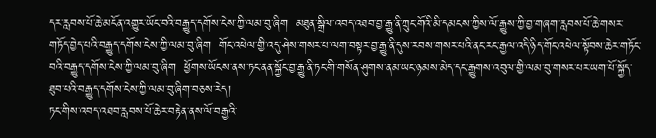དར་རླབས་པོ་ཆེ་མངོན་འགྱུར་ཡོང་བའི་བརྒྱུད་དགོས་ངེས་ཀྱི་ལམ་བུ་ཞིག  མཐུན་སྒྲིལ་འབད་འཐབ་བྱ་རྒྱུ་ནི་ཀྲུང་གོའི་མི་དམངས་ཀྱིས་ལོ་རྒྱུས་ཀྱི་བྱ་གཞག་རླབས་པོ་ཆེ་གསར་གཏོད་བྱེད་པའི་བརྒྱུད་དགོས་ངེས་ཀྱི་ལམ་བུ་ཞིག  གོང་འཕེལ་གྱི་འདུ་ཤེས་གསར་པ་ལག་བསྟར་བྱ་རྒྱུ་ནི་དུས་རབས་གསར་པའི་ནང་རང་རྒྱལ་འདི་ཉིད་གོང་འཕེལ་སྟོབས་ཆེར་གཏོང་བའི་བརྒྱུད་དགོས་ངེས་ཀྱི་ལམ་བུ་ཞིག  ཕྱོགས་ཡོངས་ནས་ཏང་ནན་སྐྱོང་བྱ་རྒྱུ་ནི་ཏང་གི་གསོན་ཤུགས་ནམ་ཡང་ཉམས་མེད་དང་རྒྱུགས་འབུལ་གྱི་ལམ་བུ་གསར་པར་ཡག་པོ་སྐྱོད་ཐུབ་པའི་བརྒྱུད་དགོས་ངེས་ཀྱི་ལམ་བུ་ཞིག་བཅས་རེད།
ཏང་གིས་འབད་འཐབ་རླབས་པོ་ཆེར་བརྟེན་ནས་ལོ་བརྒྱའི་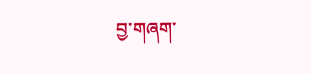བྱ་གཞག་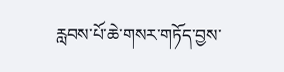རླབས་པོ་ཆེ་གསར་གཏོད་བྱས་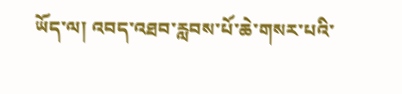ཡོད་ལ། འབད་འཐབ་རླབས་པོ་ཆེ་གསར་པའི་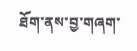ཐོག་ནས་བྱ་གཞག་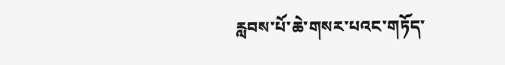རླབས་པོ་ཆེ་གསར་པའང་གཏོད་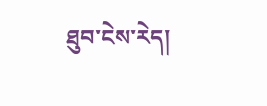ཐུབ་ངེས་རེད།